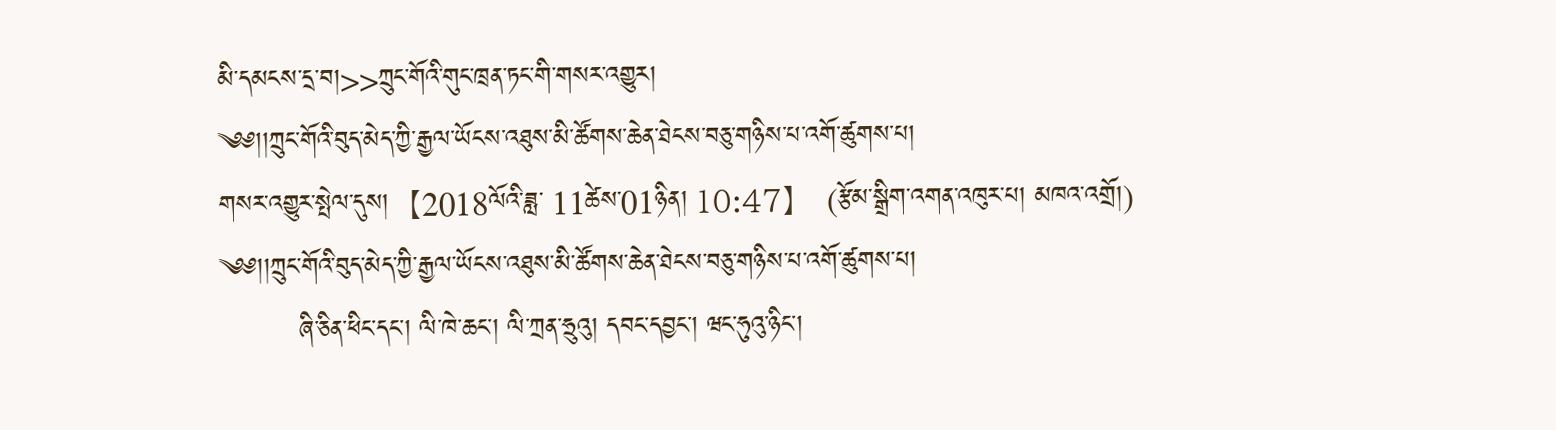མི་དམངས་དྲ་བ།>>ཀྲུང་གོའི་གུང་ཁྲན་ཏང་གི་གསར་འགྱུར།
༄༅།།ཀྲུང་གོའི་བུད་མེད་ཀྱི་རྒྱལ་ཡོངས་འཐུས་མི་ཚོགས་ཆེན་ཐེངས་བཅུ་གཉིས་པ་འགོ་ཚུགས་པ།
གསར་འགྱུར་སྤེལ་དུས།  【2018ལོའི་ཟླ་ 11ཚེས་01ཉིན། 10:47】   (རྩོམ་སྒྲིག་འགན་འཁུར་པ། མཁའ་འགྲོ།)
༄༅།།ཀྲུང་གོའི་བུད་མེད་ཀྱི་རྒྱལ་ཡོངས་འཐུས་མི་ཚོགས་ཆེན་ཐེངས་བཅུ་གཉིས་པ་འགོ་ཚུགས་པ།
         ཞི་ཅིན་ཕིང་དང་། ལི་ཁེ་ཆང་། ལི་ཀྲན་ཧྲུའུ། དབང་དབྱང་། ཝང་ཧུའུ་ཉིང་།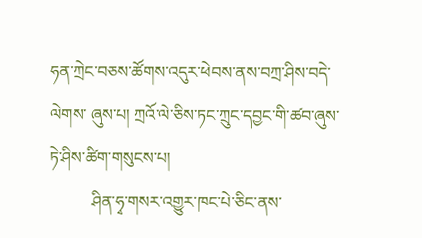ཧན་ཀྲེང་བཅས་ཚོགས་འདུར་ཕེབས་ནས་བཀྲ་ཤིས་བདེ་ལེགས་ ཞུས་པ། ཀྲའོ་ལེ་ཅིས་ཏང་ཀྲུང་དབྱང་གི་ཚབ་ཞུས་ཏེ་ཤིས་ཚིག་གསུངས་པ།
          ཤིན་ཧྭ་གསར་འགྱུར་ཁང་པེ་ཅིང་ནས་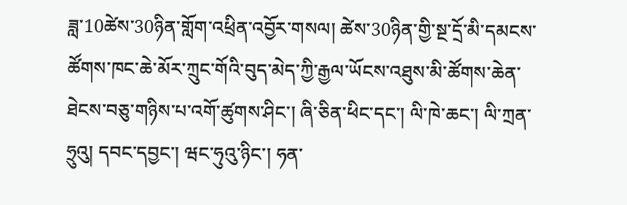ཟླ་10ཚེས་30ཉིན་གློག་འཕྲིན་འབྱོར་གསལ། ཚེས་30ཉིན་གྱི་སྔ་དྲོ་མི་དམངས་ཚོགས་ཁང་ཆེ་མོར་ཀྲུང་གོའི་བུད་མེད་ཀྱི་རྒྱལ་ཡོངས་འཐུས་མི་ཚོགས་ཆེན་ཐེངས་བཅུ་གཉིས་པ་འགོ་ཚུགས་ཤིང་། ཞི་ཅིན་ཕིང་དང་། ལི་ཁེ་ཆང་། ལི་ཀྲན་ཧྲུའུ། དབང་དབྱང་། ཝང་ཧུའུ་ཉིང་། ཧན་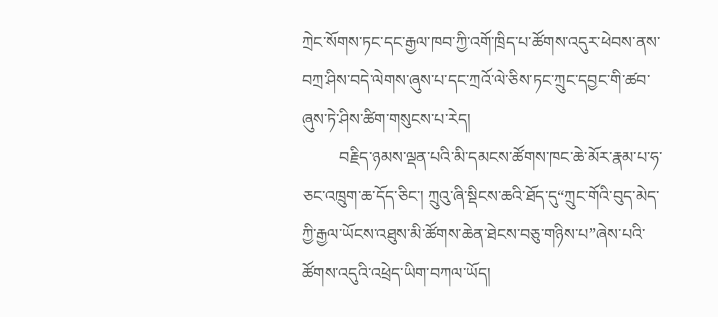ཀྲེང་སོགས་ཏང་དང་རྒྱལ་ཁབ་ཀྱི་འགོ་ཁྲིད་པ་ཚོགས་འདུར་ཕེབས་ནས་བཀྲ་ཤིས་བདེ་ལེགས་ཞུས་པ་དང་ཀྲའོ་ལེ་ཅིས་ཏང་ཀྲུང་དབྱང་གི་ཚབ་ཞུས་ཏེ་ཤིས་ཚིག་གསུངས་པ་རེད།
         བརྗིད་ཉམས་ལྡན་པའི་མི་དམངས་ཚོགས་ཁང་ཆེ་མོར་རྣམ་པ་ཧ་ཅང་འཁྲུག་ཆ་དོད་ཅིང་། ཀྲུའུ་ཞི་སྡིངས་ཆའི་ཐོད་དུ“ཀྲུང་གོའི་བུད་མེད་ཀྱི་རྒྱལ་ཡོངས་འཐུས་མི་ཚོགས་ཆེན་ཐེངས་བཅུ་གཉིས་པ”ཞེས་པའི་ཚོགས་འདུའི་འཕྲེད་ཡིག་བཀལ་ཡོད།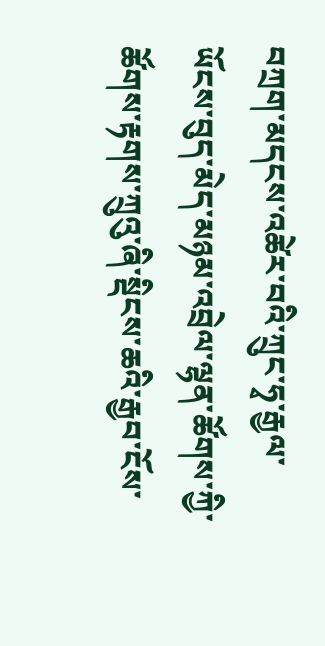བཀྲག་མདངས་འཚེར་བའི་ཀྲུང་ཧྭ་རྒྱལ་ཡོངས་བུད་མེད་མཉམ་འབྲེལ་ལྷན་ཚོགས་ཀྱི་ཚོགས་རྟགས་ཀྲུའུ་ཞི་སྡིངས་ཆའི་རྒྱབ་ངོས་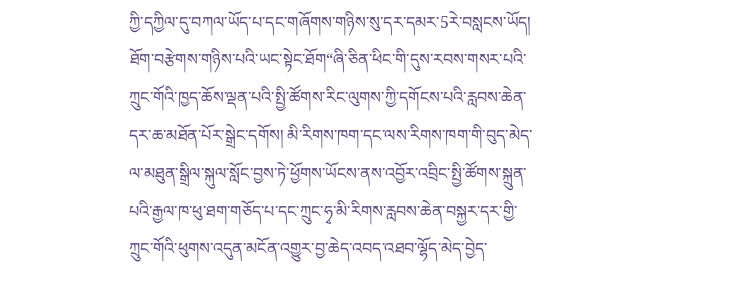ཀྱི་དཀྱིལ་དུ་བཀལ་ཡོད་པ་དང་གཞོགས་གཉིས་སུ་དར་དམར་5རེ་བསླངས་ཡོད། ཐོག་བརྩེགས་གཉིས་པའི་ཡང་སྟེང་ཐོག“ཞི་ཅིན་ཕིང་གི་དུས་རབས་གསར་པའི་ཀྲུང་གོའི་ཁྱད་ཆོས་ལྡན་པའི་སྤྱི་ཚོགས་རིང་ལུགས་ཀྱི་དགོངས་པའི་རླབས་ཆེན་དར་ཆ་མཐོན་པོར་སྒྲེང་དགོས། མི་རིགས་ཁག་དང་ལས་རིགས་ཁག་གི་བུད་མེད་ལ་མཐུན་སྒྲིལ་སྐུལ་སློང་བྱས་ཏེ་ཕྱོགས་ཡོངས་ནས་འབྱོར་འབྲིང་སྤྱི་ཚོགས་སྐྲུན་པའི་རྒྱལ་ཁ་ཕུ་ཐག་གཅོད་པ་དང་ཀྲུང་ཧྭ་མི་རིགས་རླབས་ཆེན་བསྐྱར་དར་གྱི་ཀྲུང་གོའི་ཕུགས་འདུན་མངོན་འགྱུར་བྱ་ཆེད་འབད་འཐབ་ལྷོད་མེད་བྱེད་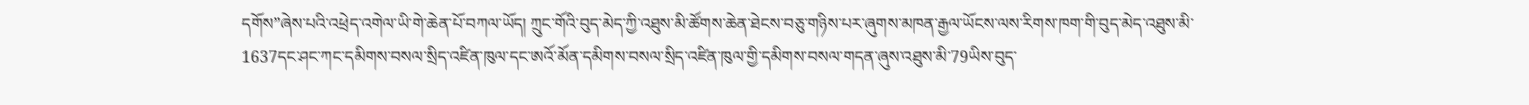དགོས”ཞེས་པའི་འཕྲེད་འགེལ་ཡི་གེ་ཆེན་པོ་བཀལ་ཡོད། ཀྲུང་གོའི་བུད་མེད་ཀྱི་འཐུས་མི་ཚོགས་ཆེན་ཐེངས་བཅུ་གཉིས་པར་ཞུགས་མཁན་རྒྱལ་ཡོངས་ལས་རིགས་ཁག་གི་བུད་མེད་འཐུས་མི་1637དང་ཤང་ཀང་དམིགས་བསལ་སྲིད་འཛིན་ཁུལ་དང་ཨའོ་མོན་དམིགས་བསལ་སྲིད་འཛིན་ཁུལ་གྱི་དམིགས་བསལ་གདན་ཞུས་འཐུས་མི་79ཡིས་བུད་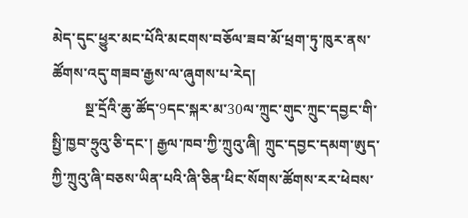མེད་དུང་ཕྱུར་མང་པོའི་མངགས་བཅོལ་ཟབ་མོ་ཕྲག་ཏུ་ཁུར་ནས་ཚོགས་འདུ་གཟབ་རྒྱས་ལ་ཞུགས་པ་རེད།
         སྔ་དྲོའི་ཆུ་ཚོད་9དང་སྐར་མ་30ལ་ཀྲུང་གུང་ཀྲུང་དབྱང་གི་སྤྱི་ཁྱབ་ཧྲུའུ་ཅི་དང་། རྒྱལ་ཁབ་ཀྱི་ཀྲུའུ་ཞི། ཀྲུང་དབྱང་དམག་ཨུད་ཀྱི་ཀྲུའུ་ཞི་བཅས་ཡིན་པའི་ཞི་ཅིན་ཕིང་སོགས་ཚོགས་རར་ཕེབས་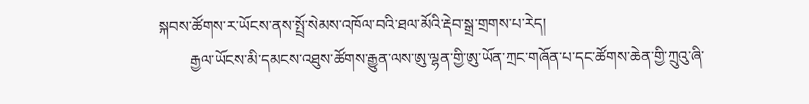སྐབས་ཚོགས་ར་ཡོངས་ནས་སྤྲོ་སེམས་འཁོལ་བའི་ཐལ་མོའི་རྡེབ་སྒྲ་གྲགས་པ་རེད།
        རྒྱལ་ཡོངས་མི་དམངས་འཐུས་ཚོགས་རྒྱུན་ལས་ཨུ་ལྷན་གྱི་ཨུ་ཡོན་ཀྲང་གཞོན་པ་དང་ཚོགས་ཆེན་གྱི་ཀྲུའུ་ཞི་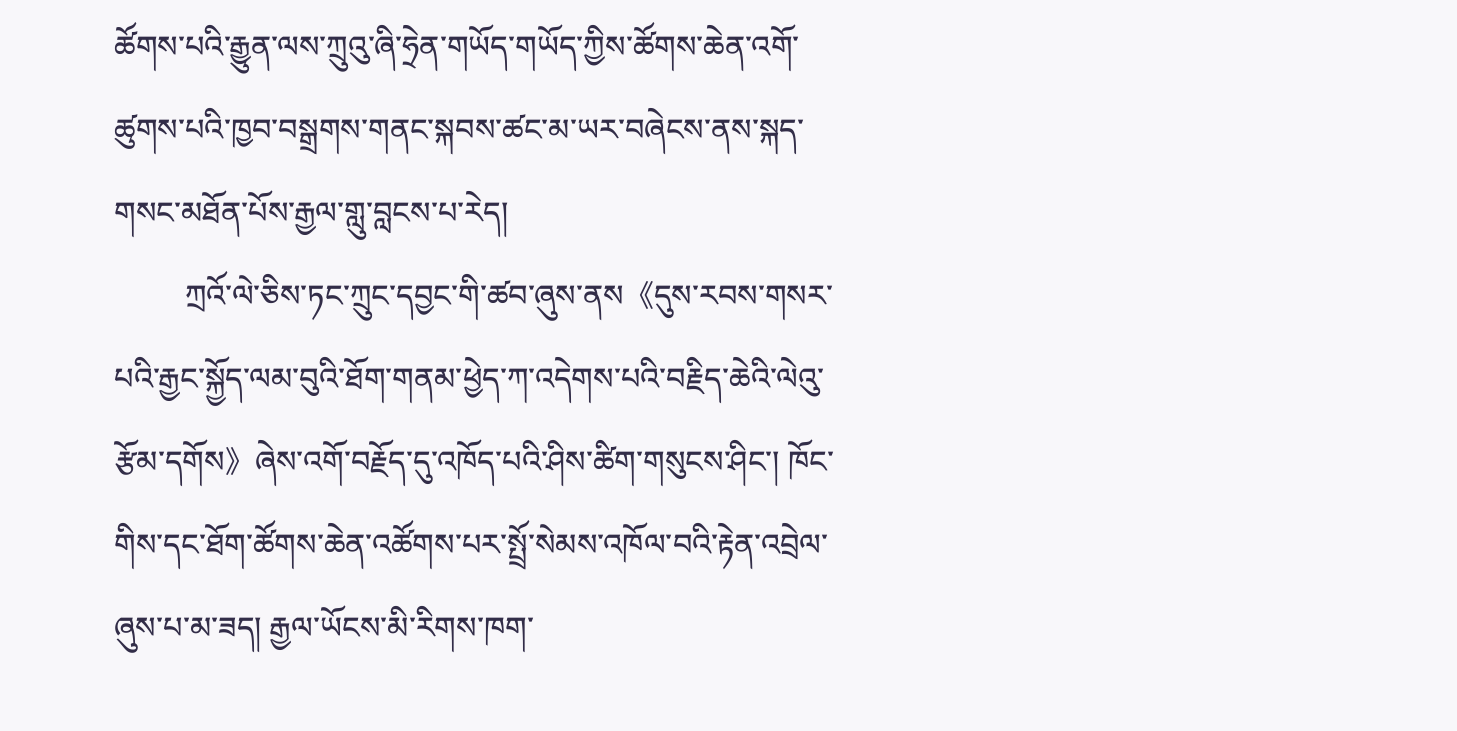ཚོགས་པའི་རྒྱུན་ལས་ཀྲུའུ་ཞི་ཧྲེན་གཡོད་གཡོད་ཀྱིས་ཚོགས་ཆེན་འགོ་ཚུགས་པའི་ཁྱབ་བསྒྲགས་གནང་སྐབས་ཚང་མ་ཡར་བཞེངས་ནས་སྐད་གསང་མཐོན་པོས་རྒྱལ་གླུ་བླངས་པ་རེད།
         ཀྲའོ་ལེ་ཅིས་ཏང་ཀྲུང་དབྱང་གི་ཚབ་ཞུས་ནས《དུས་རབས་གསར་པའི་རྒྱང་སྐྱོད་ལམ་བུའི་ཐོག་གནམ་ཕྱེད་ཀ་འདེགས་པའི་བརྗིད་ཆེའི་ལེའུ་རྩོམ་དགོས》ཞེས་འགོ་བརྗོད་དུ་འཁོད་པའི་ཤིས་ཚིག་གསུངས་ཤིང་། ཁོང་གིས་དང་ཐོག་ཚོགས་ཆེན་འཚོགས་པར་སྤྲོ་སེམས་འཁོལ་བའི་རྟེན་འབྲེལ་ཞུས་པ་མ་ཟད། རྒྱལ་ཡོངས་མི་རིགས་ཁག་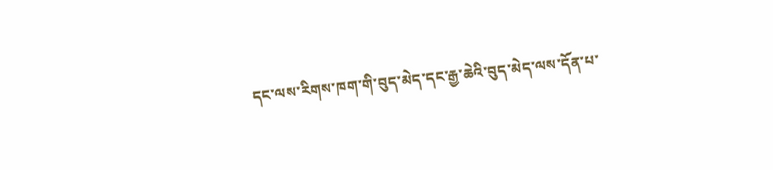དང་ལས་རིགས་ཁག་གི་བུད་མེད་དང་རྒྱ་ཆེའི་བུད་མེད་ལས་དོན་པ་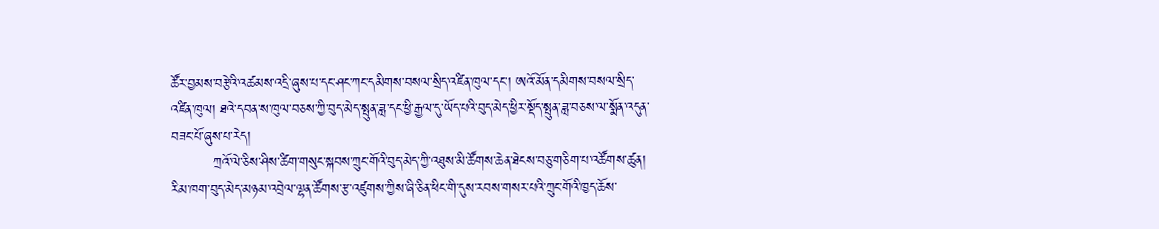ཚོར་བྱམས་བརྩེའི་འཚམས་འདྲི་ཞུས་པ་དང་ཤང་ཀང་དམིགས་བསལ་སྲིད་འཛིན་ཁུལ་དང་། ཨའོ་མོན་དམིགས་བསལ་སྲིད་འཛིན་ཁུལ། ཐའེ་དབན་ས་ཁུལ་བཅས་ཀྱི་བུད་མེད་སྤུན་ཟླ་དང་ཕྱི་རྒྱལ་དུ་ཡོད་པའི་བུད་མེད་ཕྱིར་སྡོད་སྤུན་ཟླ་བཅས་ལ་སྨོན་འདུན་བཟང་པོ་ཞུས་པ་རེད།
         ཀྲའོ་ལེ་ཅིས་ཤིས་ཚིག་གསུང་སྐབས་ཀྲུང་གོའི་བུད་མེད་ཀྱི་འཐུས་མི་ཚོགས་ཆེན་ཐེངས་བཅུ་གཅིག་པ་འཚོགས་ཚུན། རིམ་ཁག་བུད་མེད་མཉམ་འབྲེལ་ལྷན་ཚོགས་རྩ་འཛུགས་ཀྱིས་ཞི་ཅིན་ཕིང་གི་དུས་རབས་གསར་པའི་ཀྲུང་གོའི་ཁྱད་ཆོས་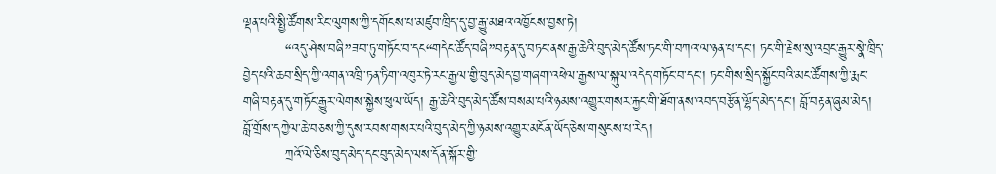ལྡན་པའི་སྤྱི་ཚོགས་རིང་ལུགས་ཀྱི་དགོངས་པ་མཛུབ་ཁྲིད་དུ་བྱ་རྒྱུ་མཐའ་འཁྱོངས་བྱས་ཏེ།
         “འདུ་ཤེས་བཞི”ཟབ་ཏུ་གཏོང་བ་དང“གདེང་ཚོད་བཞི”བརྟན་དུ་བཏང་ནས་རྒྱ་ཆེའི་བུད་མེད་ཚོས་ཏང་གི་བཀའ་ལ་ཉན་པ་དང་། ཏང་གི་རྗེས་སུ་འབྲང་རྒྱུར་སྣེ་ཁྲིད་བྱེད་པའི་ཆབ་སྲིད་ཀྱི་འགན་འཁྲི་ཏན་ཏིག་འཁུར་ཏེ་རང་རྒྱལ་གྱི་བུད་མེད་བྱ་གཞག་འཕེལ་རྒྱས་ལ་སྐུལ་འདེད་གཏོང་བ་དང་། ཏང་གིས་སྲིད་སྐྱོང་བའི་མང་ཚོགས་ཀྱི་རྨང་གཞི་བརྟན་དུ་གཏོང་རྒྱུར་ལེགས་སྐྱེས་ཕུལ་ཡོད། རྒྱ་ཆེའི་བུད་མེད་ཚོས་བསམ་པའི་ཉམས་འགྱུར་གསར་རྐྱང་གི་ཐོག་ནས་འབད་བརྩོན་ལྷོད་མེད་དང་། བློ་བརྟན་ཞུམ་མེད། བློ་གྲོས་དཀྱེལ་ཆེ་བཅས་ཀྱི་དུས་རབས་གསར་པའི་བུད་མེད་ཀྱི་ཉམས་འགྱུར་མངོན་ཡོད་ཅེས་གསུངས་པ་རེད།
         ཀྲའོ་ལེ་ཅིས་བུད་མེད་དང་བུད་མེད་ལས་དོན་སྐོར་གྱི་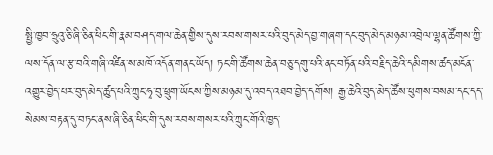སྤྱི་ཁྱབ་ཧྲུའུ་ཅི་ཞི་ཅིན་ཕིང་གི་རྣམ་བཤད་གལ་ཆེན་གྱིས་དུས་རབས་གསར་པའི་བུད་མེད་བྱ་གཞག་དང་བུད་མེད་མཉམ་འབྲེལ་ལྷན་ཚོགས་ཀྱི་ལས་དོན་ལ་རྩ་བའི་གཞི་འཛིན་ས་མཁོ་འདོན་གནང་ཡོད། ཏང་གི་ཚོགས་ཆེན་བཅུ་དགུ་པའི་ནང་བཏོན་པའི་བརྗིད་ཆེའི་དམིགས་ཚད་མངོན་འགྱུར་བྱེད་པར་བུད་མེད་ཚུད་པའི་ཀྲུང་ཧྭ་བུ་ཕྲུག་ཡོངས་ཀྱིས་མཉམ་དུ་འབད་འཐབ་བྱེད་དགོས། རྒྱ་ཆེའི་བུད་མེད་ཚོས་ཕུགས་བསམ་དང་དད་སེམས་བརྟན་དུ་བཏང་ནས་ཞི་ཅིན་ཕིང་གི་དུས་རབས་གསར་པའི་ཀྲུང་གོའི་ཁྱད་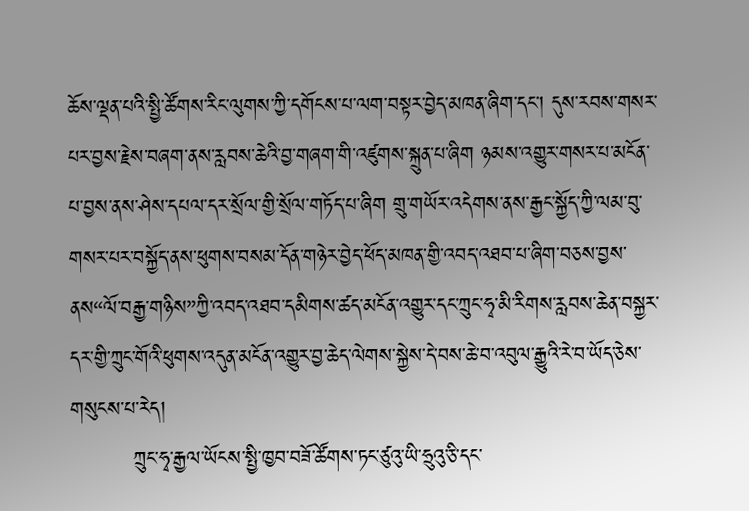ཆོས་ལྡན་པའི་སྤྱི་ཚོགས་རིང་ལུགས་ཀྱི་དགོངས་པ་ལག་བསྟར་བྱེད་མཁན་ཞིག་དང་། དུས་རབས་གསར་པར་བྱས་རྗེས་བཞག་ནས་རླབས་ཆེའི་བྱ་གཞག་གི་འཛུགས་སྐྲུན་པ་ཞིག ཉམས་འགྱུར་གསར་པ་མངོན་པ་བྱས་ནས་ཤེས་དཔལ་དར་སྲོལ་གྱི་སྲོལ་གཏོད་པ་ཞིག གྲུ་གཡོར་འདེགས་ནས་རྒྱང་སྐྱོད་ཀྱི་ལམ་བུ་གསར་པར་བསྐྱོད་ནས་ཕུགས་བསམ་དོན་གཉེར་བྱེད་ཕོད་མཁན་གྱི་འབད་འཐབ་པ་ཞིག་བཅས་བྱས་ནས“ལོ་བརྒྱ་གཉིས”ཀྱི་འབད་འཐབ་དམིགས་ཚད་མངོན་འགྱུར་དང་ཀྲུང་ཧྭ་མི་རིགས་རླབས་ཆེན་བསྐྱར་དར་གྱི་ཀྲུང་གོའི་ཕུགས་འདུན་མངོན་འགྱུར་བྱ་ཆེད་ལེགས་སྐྱེས་དེ་བས་ཆེ་བ་འབུལ་རྒྱུའི་རེ་བ་ཡོད་ཅེས་གསུངས་པ་རེད།
         ཀྲུང་ཧྭ་རྒྱལ་ཡོངས་སྤྱི་ཁྱབ་བཟོ་ཚོགས་ཏང་ཙུའུ་ཡི་ཧྲུའུ་ཅི་དང་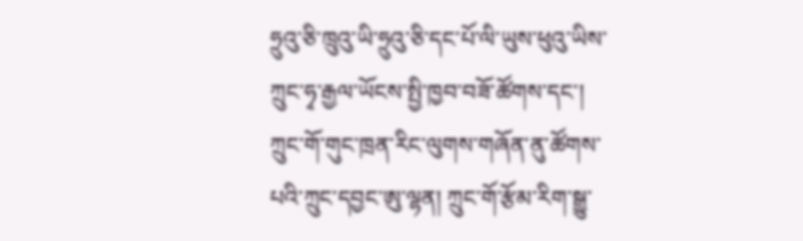ཧྲུའུ་ཅི་ཁྲུའུ་ཡི་ཧྲུའུ་ཅི་དང་པོ་ལི་ཡུས་ཕུའུ་ཡིས་ཀྲུང་ཧྭ་རྒྱལ་ཡོངས་སྤྱི་ཁྱབ་བཟོ་ཚོགས་དང་། ཀྲུང་གོ་གུང་ཁྲན་རིང་ལུགས་གཞོན་ནུ་ཚོགས་པའི་ཀྲུང་དབྱང་ཨུ་ལྷན། ཀྲུང་གོ་རྩོམ་རིག་སྒྱུ་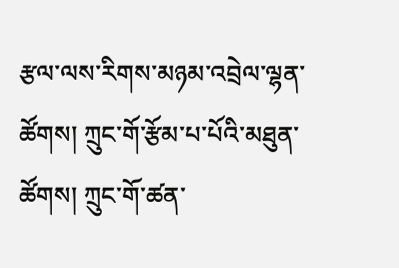རྩལ་ལས་རིགས་མཉམ་འབྲེལ་ལྷན་ཚོགས། ཀྲུང་གོ་རྩོམ་པ་པོའི་མཐུན་ཚོགས། ཀྲུང་གོ་ཚན་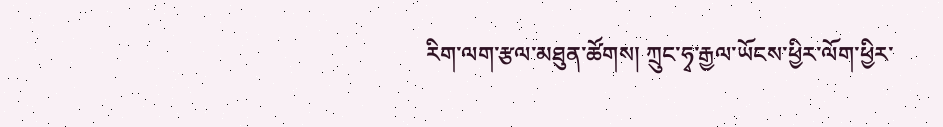རིག་ལག་རྩལ་མཐུན་ཚོགས། ཀྲུང་ཧྭ་རྒྱལ་ཡོངས་ཕྱིར་ལོག་ཕྱིར་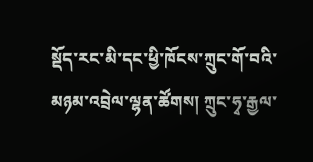སྡོད་རང་མི་དང་ཕྱི་ཁོངས་ཀྲུང་གོ་བའི་མཉམ་འབྲེལ་ལྷན་ཚོགས། ཀྲུང་ཧྭ་རྒྱལ་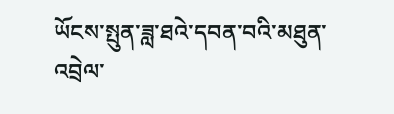ཡོངས་སྤུན་ཟླ་ཐའེ་དབན་བའི་མཐུན་འབྲེལ་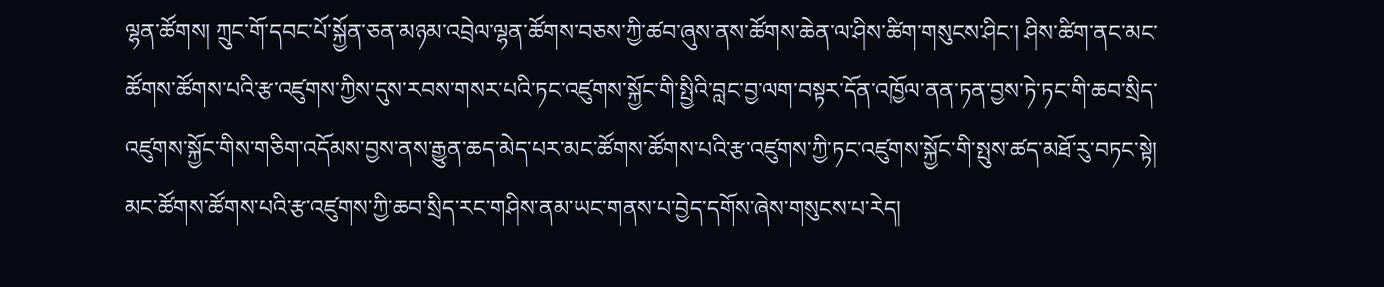ལྷན་ཚོགས། ཀྲུང་གོ་དབང་པོ་སྐྱོན་ཅན་མཉམ་འབྲེལ་ལྷན་ཚོགས་བཅས་ཀྱི་ཚབ་ཞུས་ནས་ཚོགས་ཆེན་ལ་ཤིས་ཚིག་གསུངས་ཤིང་། ཤིས་ཚིག་ནང་མང་ཚོགས་ཚོགས་པའི་རྩ་འཛུགས་ཀྱིས་དུས་རབས་གསར་པའི་ཏང་འཛུགས་སྐྱོང་གི་སྤྱིའི་བླང་བྱ་ལག་བསྟར་དོན་འཁྱོལ་ནན་ཏན་བྱས་ཏེ་ཏང་གི་ཆབ་སྲིད་འཛུགས་སྐྱོང་གིས་གཅིག་འདོམས་བྱས་ནས་རྒྱུན་ཆད་མེད་པར་མང་ཚོགས་ཚོགས་པའི་རྩ་འཛུགས་ཀྱི་ཏང་འཛུགས་སྐྱོང་གི་སྤུས་ཚད་མཐོ་རུ་བཏང་སྟེ། མང་ཚོགས་ཚོགས་པའི་རྩ་འཛུགས་ཀྱི་ཆབ་སྲིད་རང་གཤིས་ནམ་ཡང་གནས་པ་བྱེད་དགོས་ཞེས་གསུངས་པ་རེད།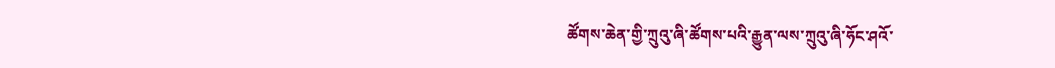ཚོགས་ཆེན་གྱི་ཀྲུའུ་ཞི་ཚོགས་པའི་རྒྱུན་ལས་ཀྲུའུ་ཞི་ཧོང་ཤའོ་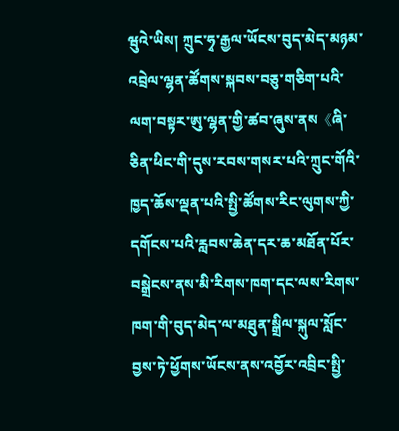ཝུའེ་ཡིས། ཀྲུང་ཧྭ་རྒྱལ་ཡོངས་བུད་མེད་མཉམ་འབྲེལ་ལྷན་ཚོགས་སྐབས་བཅུ་གཅིག་པའི་ལག་བསྟར་ཨུ་ལྷན་གྱི་ཚབ་ཞུས་ནས《ཞི་ཅིན་ཕིང་གི་དུས་རབས་གསར་པའི་ཀྲུང་གོའི་ཁྱད་ཆོས་ལྡན་པའི་སྤྱི་ཚོགས་རིང་ལུགས་ཀྱི་དགོངས་པའི་རླབས་ཆེན་དར་ཆ་མཐོན་པོར་བསྒྲེངས་ནས་མི་རིགས་ཁག་དང་ལས་རིགས་ཁག་གི་བུད་མེད་ལ་མཐུན་སྒྲིལ་སྐུལ་སློང་བྱས་ཏེ་ཕྱོགས་ཡོངས་ནས་འབྱོར་འབྲིང་སྤྱི་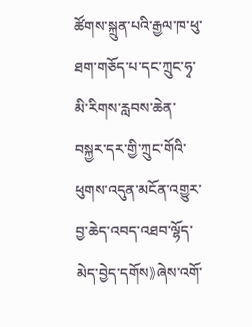ཚོགས་སྐྲུན་པའི་རྒྱལ་ཁ་ཕུ་ཐག་གཅོད་པ་དང་ཀྲུང་ཧྭ་མི་རིགས་རླབས་ཆེན་བསྐྱར་དར་གྱི་ཀྲུང་གོའི་ཕུགས་འདུན་མངོན་འགྱུར་བྱ་ཆེད་འབད་འཐབ་ལྷོད་མེད་བྱེད་དགོས》ཞེས་འགོ་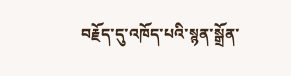བརྗོད་དུ་འཁོད་པའི་སྙན་སྒྲོན་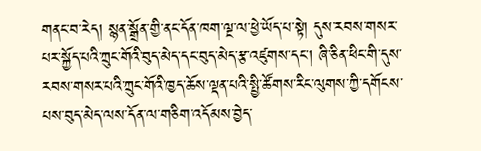གནང་བ་རེད། སྙན་སྒྲོན་གྱི་ནང་དོན་ཁག་ལྔ་ལ་ཕྱེ་ཡོད་པ་སྟེ། དུས་རབས་གསར་པར་སྐྱོད་པའི་ཀྲུང་གོའི་བུད་མེད་དང་བུད་མེད་རྩ་འཛུགས་དང་། ཞི་ཅིན་ཕིང་གི་དུས་རབས་གསར་པའི་ཀྲུང་གོའི་ཁྱད་ཆོས་ལྡན་པའི་སྤྱི་ཚོགས་རིང་ལུགས་ཀྱི་དགོངས་པས་བུད་མེད་ལས་དོན་ལ་གཅིག་འདོམས་བྱེད་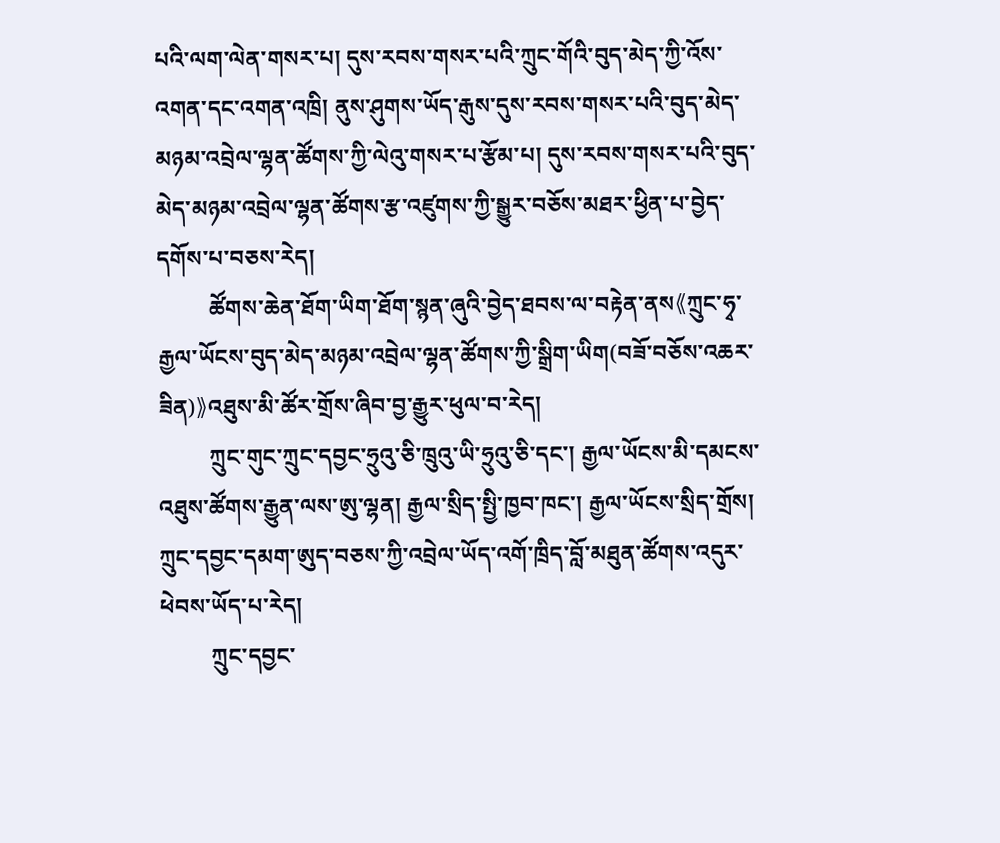པའི་ལག་ལེན་གསར་པ། དུས་རབས་གསར་པའི་ཀྲུང་གོའི་བུད་མེད་ཀྱི་འོས་འགན་དང་འགན་འཁྲི། ནུས་ཤུགས་ཡོད་རྒུས་དུས་རབས་གསར་པའི་བུད་མེད་མཉམ་འབྲེལ་ལྷན་ཚོགས་ཀྱི་ལེའུ་གསར་པ་རྩོམ་པ། དུས་རབས་གསར་པའི་བུད་མེད་མཉམ་འབྲེལ་ལྷན་ཚོགས་རྩ་འཛུགས་ཀྱི་སྒྱུར་བཅོས་མཐར་ཕྱིན་པ་བྱེད་དགོས་པ་བཅས་རེད།
         ཚོགས་ཆེན་ཐོག་ཡིག་ཐོག་སྙན་ཞུའི་བྱེད་ཐབས་ལ་བརྟེན་ནས《ཀྲུང་ཧྭ་རྒྱལ་ཡོངས་བུད་མེད་མཉམ་འབྲེལ་ལྷན་ཚོགས་ཀྱི་སྒྲིག་ཡིག(བཟོ་བཅོས་འཆར་ཟིན)》འཐུས་མི་ཚོར་གྲོས་ཞིབ་བྱ་རྒྱུར་ཕུལ་བ་རེད།
         ཀྲུང་གུང་ཀྲུང་དབྱང་ཧྲུའུ་ཅི་ཁྲུའུ་ཡི་ཧྲུའུ་ཅི་དང་། རྒྱལ་ཡོངས་མི་དམངས་འཐུས་ཚོགས་རྒྱུན་ལས་ཨུ་ལྷན། རྒྱལ་སྲིད་སྤྱི་ཁྱབ་ཁང་། རྒྱལ་ཡོངས་སྲིད་གྲོས། ཀྲུང་དབྱང་དམག་ཨུད་བཅས་ཀྱི་འབྲེལ་ཡོད་འགོ་ཁྲིད་བློ་མཐུན་ཚོགས་འདུར་ཕེབས་ཡོད་པ་རེད།
         ཀྲུང་དབྱང་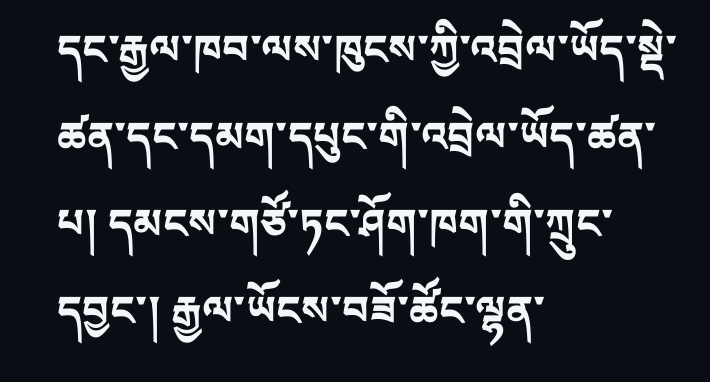དང་རྒྱལ་ཁབ་ལས་ཁུངས་ཀྱི་འབྲེལ་ཡོད་སྡེ་ཚན་དང་དམག་དཔུང་གི་འབྲེལ་ཡོད་ཚན་པ། དམངས་གཙོ་ཏང་ཤོག་ཁག་གི་ཀྲུང་དབྱང་། རྒྱལ་ཡོངས་བཟོ་ཚོང་ལྷན་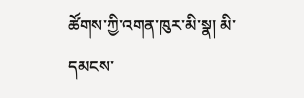ཚོགས་ཀྱི་འགན་ཁུར་མི་སྣ། མི་དམངས་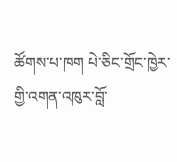ཚོགས་པ་ཁག པེ་ཅིང་གྲོང་ཁྱེར་གྱི་འགན་འཁུར་བློ་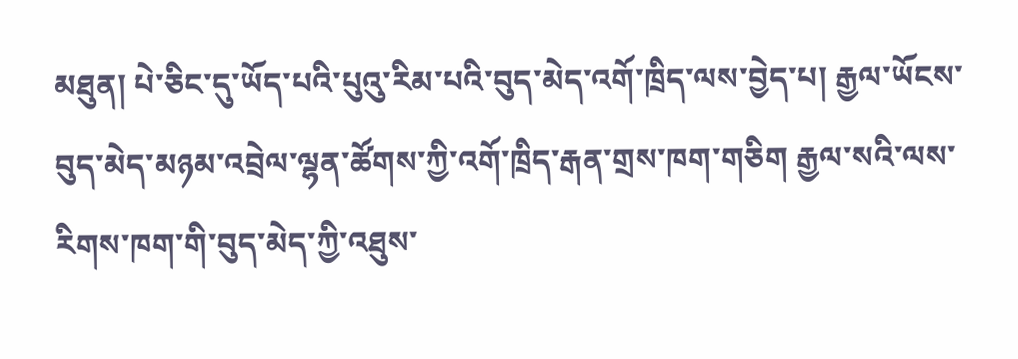མཐུན། པེ་ཅིང་དུ་ཡོད་པའི་པུའུ་རིམ་པའི་བུད་མེད་འགོ་ཁྲིད་ལས་བྱེད་པ། རྒྱལ་ཡོངས་བུད་མེད་མཉམ་འབྲེལ་ལྷན་ཚོགས་ཀྱི་འགོ་ཁྲིད་རྒན་གྲས་ཁག་གཅིག རྒྱལ་སའི་ལས་རིགས་ཁག་གི་བུད་མེད་ཀྱི་འཐུས་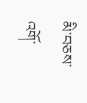མི་བཅས་འགོ་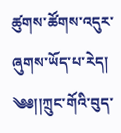ཚུགས་ཚོགས་འདུར་ཞུགས་ཡོད་པ་རེད།
༄༅།།ཀྲུང་གོའི་བུད་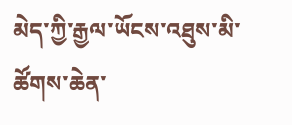མེད་ཀྱི་རྒྱལ་ཡོངས་འཐུས་མི་ཚོགས་ཆེན་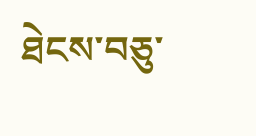ཐེངས་བཅུ་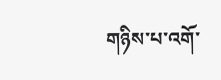གཉིས་པ་འགོ་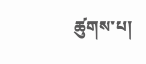ཚུགས་པ།